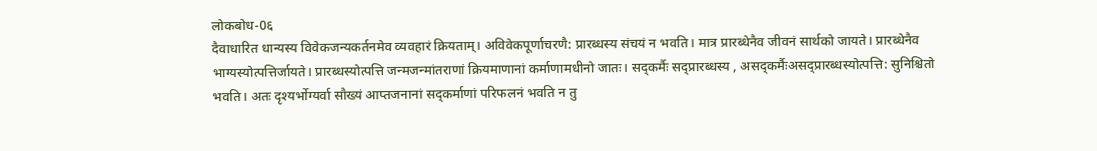लोकबोध-0६
दैवाधारित धान्यस्य विवेकजन्यकर्तनमेव व्यवहारं क्रियताम्। अविवेकपूर्णाचरणै: प्रारब्धस्य संचयं न भवति। मात्र प्रारब्धेनैव जीवनं सार्थको जायते। प्रारब्धेनैव भाग्यस्योत्पत्तिर्जायते। प्रारब्धस्योत्पत्ति जन्मजन्मांतराणां क्रियमाणानां कर्माणामधीनो जातः। सद्कर्मैः सद्प्रारब्धस्य , असद्कर्मैःअसद्प्रारब्धस्योत्पत्ति: सुनिश्चितो भवति। अतः दृश्यर्भोग्यर्वा सौख्यं आप्तजनानां सद्कर्माणां परिफलनं भवति न तु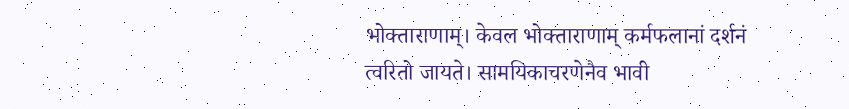भोक्ताराणाम्। केवल भोक्ताराणाम् कर्मफलानां दर्शनं त्वरितो जायते। सामयिकाचरणेनैव भावी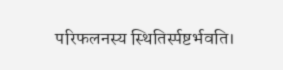परिफलनस्य स्थितिर्स्पष्टर्भवति।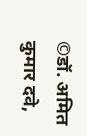©डॉ. अमित कुमार दवे,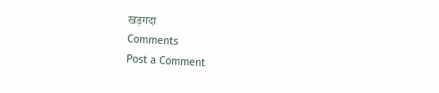खड़गदा
Comments
Post a Comment